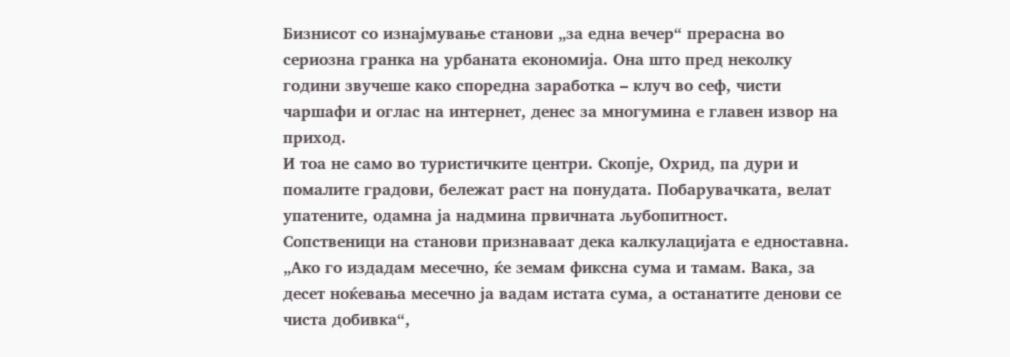Бизнисот со изнајмување станови „за една вечер“ прерасна во сериозна гранка на урбаната економија. Она што пред неколку години звучеше како споредна заработка – клуч во сеф, чисти чаршафи и оглас на интернет, денес за многумина е главен извор на приход.
И тоа не само во туристичките центри. Скопје, Охрид, па дури и помалите градови, бележат раст на понудата. Побарувачката, велат упатените, одамна ја надмина првичната љубопитност.
Сопственици на станови признаваат дека калкулацијата е едноставна.
„Ако го издадам месечно, ќе земам фиксна сума и тамам. Вака, за десет ноќевања месечно ја вадам истата сума, а останатите денови се чиста добивка“,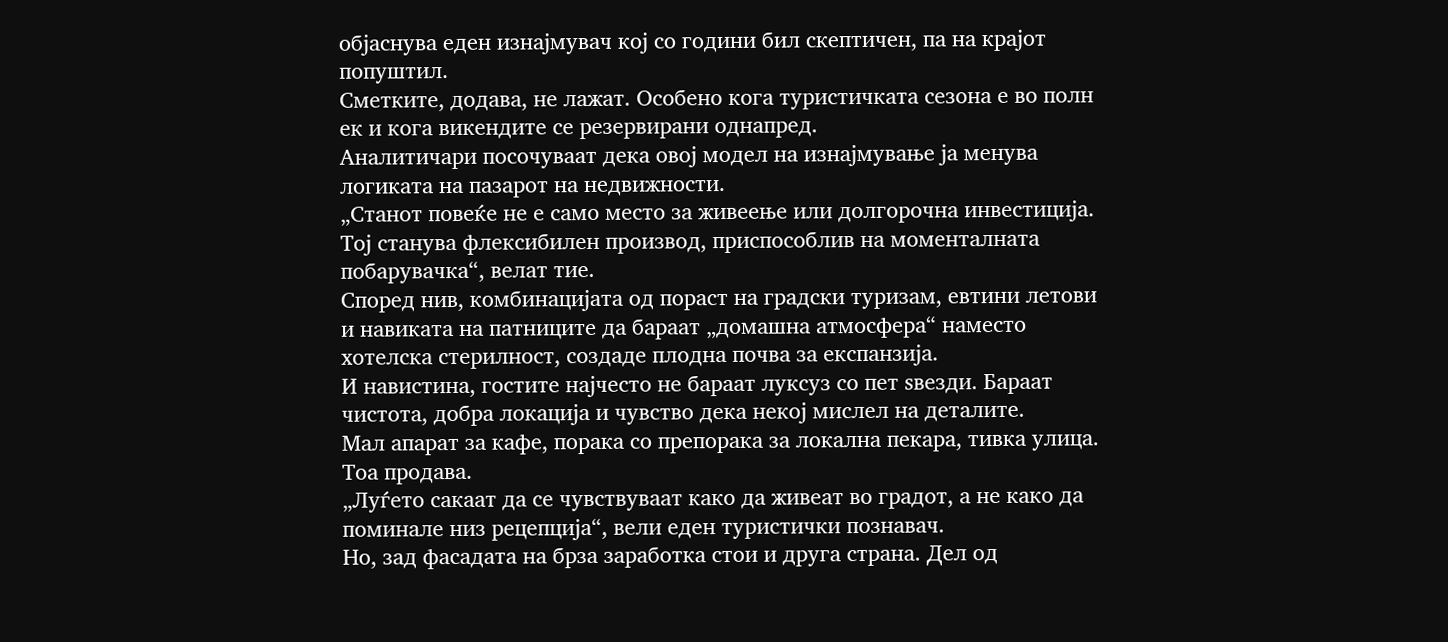објаснува еден изнајмувач кој со години бил скептичен, па на крајот попуштил.
Сметките, додава, не лажат. Особено кога туристичката сезона е во полн ек и кога викендите се резервирани однапред.
Аналитичари посочуваат дека овој модел на изнајмување ја менува логиката на пазарот на недвижности.
„Станот повеќе не е само место за живеење или долгорочна инвестиција. Тој станува флексибилен производ, приспособлив на моменталната побарувачка“, велат тие.
Според нив, комбинацијата од пораст на градски туризам, евтини летови и навиката на патниците да бараат „домашна атмосфера“ наместо хотелска стерилност, создаде плодна почва за експанзија.
И навистина, гостите најчесто не бараат луксуз со пет ѕвезди. Бараат чистота, добра локација и чувство дека некој мислел на деталите.
Мал апарат за кафе, порака со препорака за локална пекара, тивка улица. Тоа продава.
„Луѓето сакаат да се чувствуваат како да живеат во градот, а не како да поминале низ рецепција“, вели еден туристички познавач.
Но, зад фасадата на брза заработка стои и друга страна. Дел од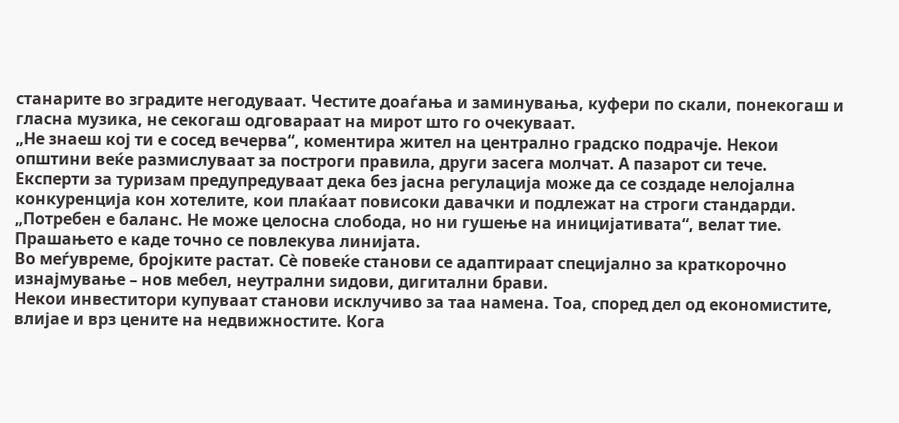станарите во зградите негодуваат. Честите доаѓања и заминувања, куфери по скали, понекогаш и гласна музика, не секогаш одговараат на мирот што го очекуваат.
„Не знаеш кој ти е сосед вечерва“, коментира жител на централно градско подрачје. Некои општини веќе размислуваат за построги правила, други засега молчат. А пазарот си тече.
Експерти за туризам предупредуваат дека без јасна регулација може да се создаде нелојална конкуренција кон хотелите, кои плаќаат повисоки давачки и подлежат на строги стандарди.
„Потребен е баланс. Не може целосна слобода, но ни гушење на иницијативата“, велат тие. Прашањето е каде точно се повлекува линијата.
Во меѓувреме, бројките растат. Сѐ повеќе станови се адаптираат специјално за краткорочно изнајмување – нов мебел, неутрални ѕидови, дигитални брави.
Некои инвеститори купуваат станови исклучиво за таа намена. Тоа, според дел од економистите, влијае и врз цените на недвижностите. Кога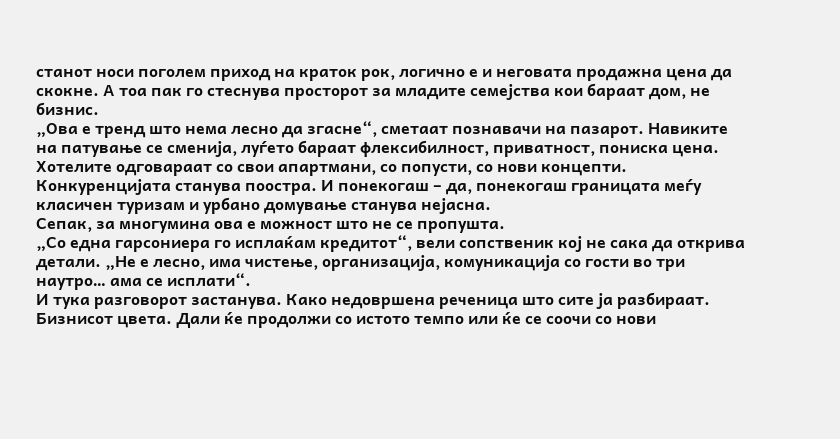станот носи поголем приход на краток рок, логично е и неговата продажна цена да скокне. А тоа пак го стеснува просторот за младите семејства кои бараат дом, не бизнис.
„Ова е тренд што нема лесно да згасне“, сметаат познавачи на пазарот. Навиките на патување се сменија, луѓето бараат флексибилност, приватност, пониска цена.
Хотелите одговараат со свои апартмани, со попусти, со нови концепти. Конкуренцијата станува поостра. И понекогаш – да, понекогаш границата меѓу класичен туризам и урбано домување станува нејасна.
Сепак, за многумина ова е можност што не се пропушта.
„Со една гарсониера го исплаќам кредитот“, вели сопственик кој не сака да открива детали. „Не е лесно, има чистење, организација, комуникација со гости во три наутро… ама се исплати“.
И тука разговорот застанува. Како недовршена реченица што сите ја разбираат.
Бизнисот цвета. Дали ќе продолжи со истото темпо или ќе се соочи со нови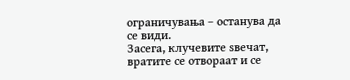ограничувања – останува да се види.
Засега, клучевите ѕвечат, вратите се отвораат и се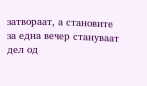затвораат, а становите за една вечер стануваат дел од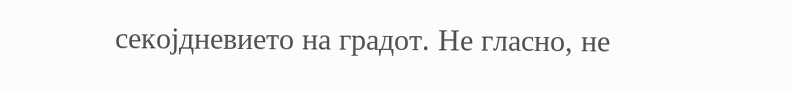секојдневието на градот. Не гласно, не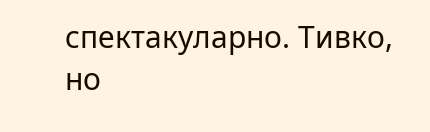спектакуларно. Тивко, но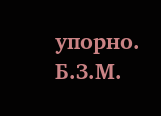упорно.
Б.З.М.